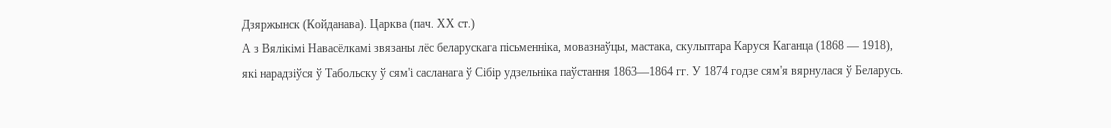Дзяржынск (Койданава). Царква (пач. ХХ ст.)
А з Вялікімі Навасёлкамі звязаны лёс беларускага пісьменніка, мовазнаўцы, мастака, скульптара Каруся Каганца (1868 — 1918), які нарадзіўся ў Табольску ў сям'і сасланага ў Сібір удзельніка паўстання 1863—1864 гг. У 1874 годзе сям'я вярнулася ў Беларусь.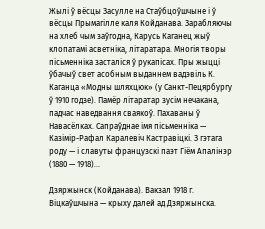Жылі ў вёсцы Засулле на Стаўбцоўшчыне і ў вёсцы Прымагілле каля Койданава. Зарабляючы на хлеб чым заўгодна, Карусь Каганец жыў клопатамі асветніка, літаратара. Многія творы пісьменніка засталіся ў рукапісах. Пры жыцці ўбачыў свет асобным выданнем вадэвіль К. Каганца «Модны шляхцюк» (у Санкт-Пецярбургу ў 1910 годзе). Памёр літаратар зусім нечакана, падчас наведвання сваякоў. Пахаваны ў Навасёлках. Сапраўднае імя пісьменніка — Казімір-Рафал Каралевіч Кастравіцкі. З гэтага роду — і славуты французскі паэт Гіём Апалінэр (1880 — 1918)...

Дзяржынск (Койданава). Вакзал 1918 г.
Віцкаўшчына — крыху далей ад Дзяржынска.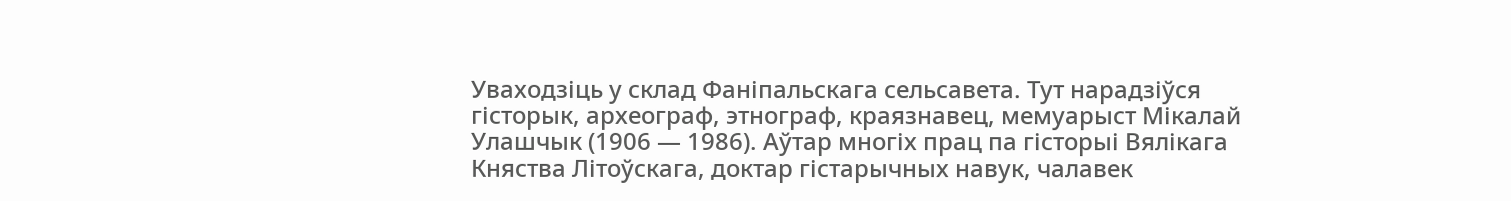Уваходзіць у склад Фаніпальскага сельсавета. Тут нарадзіўся гісторык, археограф, этнограф, краязнавец, мемуарыст Мікалай Улашчык (1906 — 1986). Аўтар многіх прац па гісторыі Вялікага Княства Літоўскага, доктар гістарычных навук, чалавек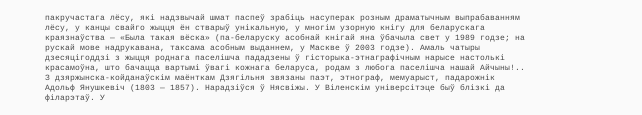пакручастага лёсу, які надзвычай шмат паспеў зрабіць насуперак розным драматычным выпрабаванням лёсу, у канцы свайго жыцця ён стварыў унікальную, у многім узорную кнігу для беларускага краязнаўства — «Была такая вёска» (па-беларуску асобнай кнігай яна ўбачыла свет у 1989 годзе; на рускай мове надрукавана, таксама асобным выданнем, у Маскве ў 2003 годзе). Амаль чатыры дзесяцігоддзі з жыцця роднага паселішча пададзены ў гісторыка-этнаграфічным нарысе настолькі красамоўна, што бачацца вартымі ўвагі кожнага беларуса, родам з любога паселішча нашай Айчыны!..
З дзяржынска-койданаўскім маёнткам Дзягільня звязаны паэт, этнограф, мемуарыст, падарожнік Адольф Янушкевіч (1803 — 1857). Нарадзіўся ў Нясвіжы. У Віленскім універсітэце быў блізкі да філарэтаў. У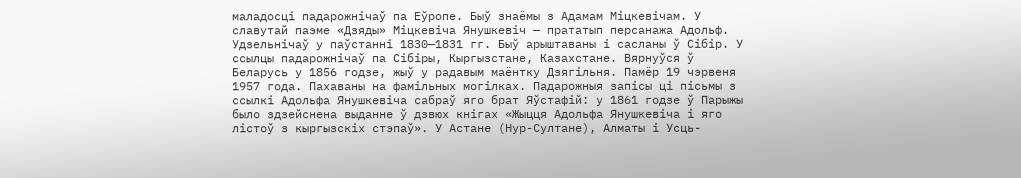маладосці падарожнічаў па Еўропе. Быў знаёмы з Адамам Міцкевічам. У славутай паэме «Дзяды» Міцкевіча Янушкевіч — прататып персанажа Адольф. Удзельнічаў у паўстанні 1830—1831 гг. Быў арыштаваны і сасланы ў Сібір. У ссылцы падарожнічаў па Сібіры, Кыргызстане, Казахстане. Вярнуўся ў Беларусь у 1856 годзе, жыў у радавым маёнтку Дзягільня. Памёр 19 чэрвеня 1957 года. Пахаваны на фамільных могілках. Падарожныя запісы ці пісьмы з ссылкі Адольфа Янушкевіча сабраў яго брат Яўстафій: у 1861 годзе ў Парыжы было здзейснена выданне ў дзвюх кнігах «Жыцця Адольфа Янушкевіча і яго лістоў з кыргызскіх стэпаў». У Астане (Нур-Султане), Алматы і Усць-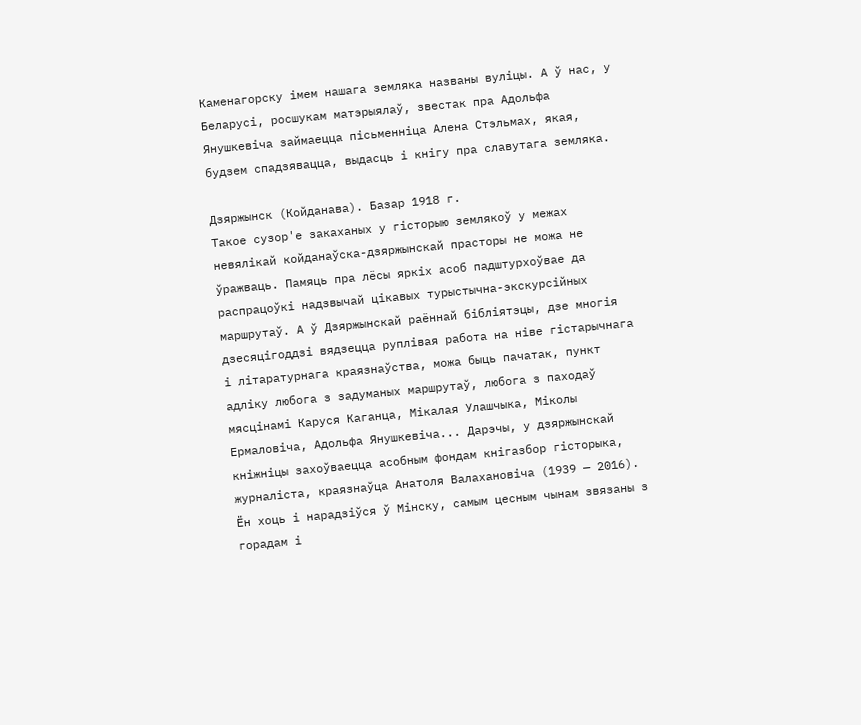Каменагорску імем нашага земляка названы вуліцы. А ў нас, у Беларусі, росшукам матэрыялаў, звестак пра Адольфа Янушкевіча займаецца пісьменніца Алена Стэльмах, якая, будзем спадзявацца, выдасць і кнігу пра славутага земляка.

Дзяржынск (Койданава). Базар 1918 г.
Такое сузор'е закаханых у гісторыю землякоў у межах невялікай койданаўска-дзяржынскай прасторы не можа не ўражваць. Памяць пра лёсы яркіх асоб падштурхоўвае да распрацоўкі надзвычай цікавых турыстычна-экскурсійных маршрутаў. А ў Дзяржынскай раённай бібліятэцы, дзе многія дзесяцігоддзі вядзецца руплівая работа на ніве гістарычнага і літаратурнага краязнаўства, можа быць пачатак, пункт адліку любога з задуманых маршрутаў, любога з паходаў мясцінамі Каруся Каганца, Мікалая Улашчыка, Міколы Ермаловіча, Адольфа Янушкевіча... Дарэчы, у дзяржынскай кніжніцы захоўваецца асобным фондам кнігазбор гісторыка, журналіста, краязнаўца Анатоля Валахановіча (1939 — 2016). Ён хоць і нарадзіўся ў Мінску, самым цесным чынам звязаны з горадам і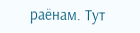раёнам. Тут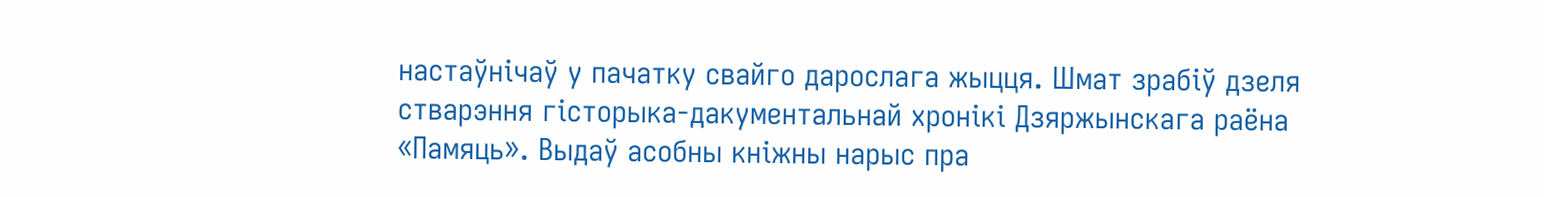настаўнічаў у пачатку свайго дарослага жыцця. Шмат зрабіў дзеля стварэння гісторыка-дакументальнай хронікі Дзяржынскага раёна «Памяць». Выдаў асобны кніжны нарыс пра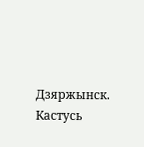Дзяржынск.
Кастусь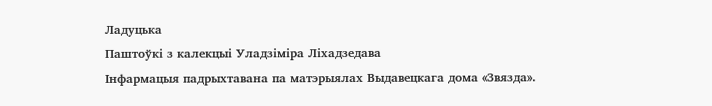Ладуцька
Паштоўкі з калекцыі Уладзіміра Ліхадзедава
Інфармацыя падрыхтавана па матэрыялах Выдавецкага дома «Звязда».